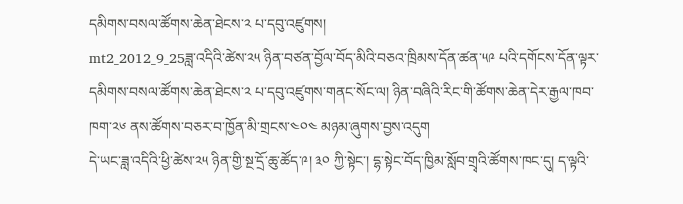དམིགས་བསལ་ཚོགས་ཆེན་ཐེངས་༢ པ་དབུ་འཛུགས།
mt2_2012_9_25ཟླ་འདིའི་ཚེས་༢༥ ཉིན་བཙན་བྱོལ་བོད་མིའི་བཅའ་ཁྲིམས་དོན་ཚན་༥༩ པའི་དགོངས་དོན་ལྟར་དམིགས་བསལ་ཚོགས་ཆེན་ཐེངས་༢ པ་དབུ་འཛུགས་གནང་སོང་ལ། ཉིན་བཞིའི་རིང་གི་ཚོགས་ཆེན་དེར་རྒྱལ་ཁབ་ཁག་༢༦ ནས་ཚོགས་བཅར་བ་ཁྱོན་མི་གྲངས་༤༠༤ མཉམ་ཞུགས་བྱས་འདུག
དེ་ཡང་ཟླ་འདིའི་ཕྱི་ཚེས་༢༥ ཉིན་གྱི་སྔ་དྲོ་ཆུ་ཚོད་༩། ༣༠ ཀྱི་སྟེང་། དྷ་སྟེང་བོད་ཁྱིམ་སློབ་གྲྭའི་ཚོགས་ཁང་དུ། ད་ལྟའི་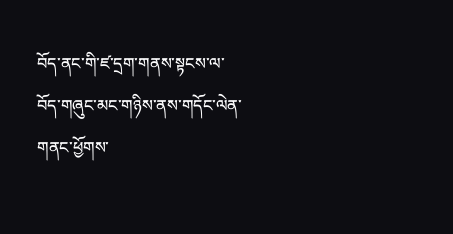བོད་ནང་གི་ཛ་དྲག་གནས་སྟངས་ལ་བོད་གཞུང་མང་གཉིས་ནས་གདོང་ལེན་གནང་ཕྱོགས་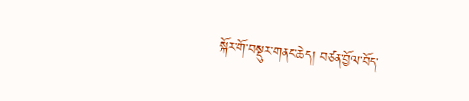སྐོར་གོ་བསྡུར་གནང་ཆེད། བཙན་བྱོལ་བོད་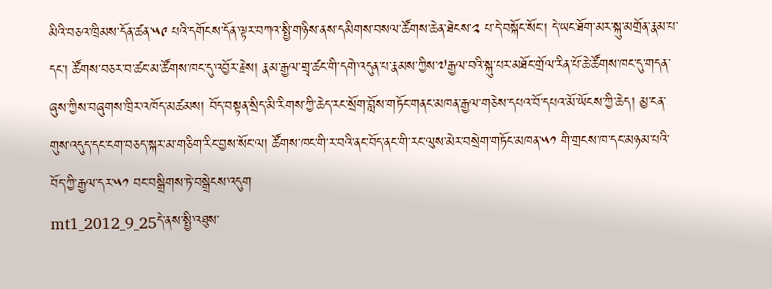མིའི་བཅའ་ཁྲིམས་དོན་ཚན་༥༩ པའི་དགོངས་དོན་ལྟར་བཀའ་སྤྱི་གཉིས་ནས་དམིགས་བསལ་ཚོགས་ཆེན་ཐེངས་༢ པ་དེ་བསྐོང་སོང་། དེ་ཡང་ཐོག་མར་སྐུ་མགྲོན་རྣམ་པ་དང་། ཚོགས་བཅར་བ་ཚང་མ་ཚོགས་ཁང་དུ་འབྱོར་རྗེས། རྣམ་རྒྱལ་གྲྭ་ཚང་གི་དགེ་འདུན་པ་རྣམས་ཀྱིས་༧རྒྱལ་བའི་སྐུ་པར་མཐོང་གྲོལ་རིན་པོ་ཆེ་ཚོགས་ཁང་དུ་གདན་ཞུས་ཀྱིས་བཞུགས་ཁྲིར་འཁོད་མཚམས། བོད་བསྟན་སྲིད་མི་རིགས་ཀྱི་ཆེད་རང་སྲོག་བློས་གཏོང་གནང་མཁན་རྒྱལ་གཅེས་དཔའ་བོ་དཔའ་མོ་ཡོངས་ཀྱི་ཆེད། མྱ་ངན་གུས་འདུད་དང་ངག་བཅད་སྐར་མ་གཅིག་རིང་བྱས་སོང་ལ། ཚོགས་ཁང་གི་ར་བའི་ནང་བོད་ནང་གི་རང་ལུས་མེར་བསྲེག་གཏོང་མཁན་༥༡ གི་གྲངས་ཁ་དང་མཉམ་པའི་བོད་ཀྱི་རྒྱལ་དར་༥༡ བང་བསྒྲིགས་ཏེ་བསྒྲེངས་འདུག
mt1_2012_9_25དེ་ནས་སྤྱི་འཐུས་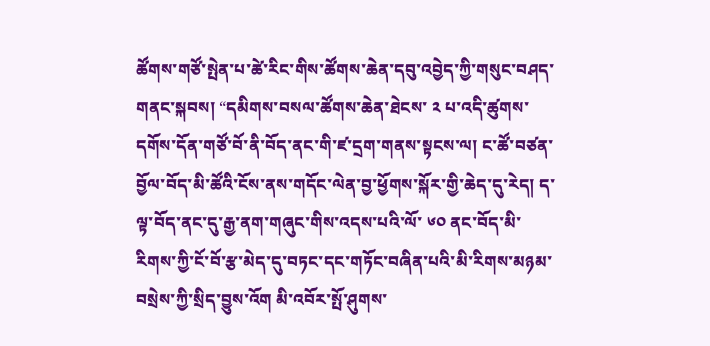ཚོགས་གཙོ་སྤེན་པ་ཚེ་རིང་གིས་ཚོགས་ཆེན་དབུ་འབྱེད་ཀྱི་གསུང་བཤད་གནང་སྐབས། “དམིགས་བསལ་ཚོགས་ཆེན་ཐེངས་ ༢ པ་འདི་ཚུགས་དགོས་དོན་གཙོ་བོ་ནི་བོད་ནང་གི་ཛ་དྲག་གནས་སྟངས་ལ། ང་ཚོ་བཙན་བྱོལ་བོད་མི་ཚོའི་ངོས་ནས་གདོང་ལེན་བྱ་ཕྱོགས་སྐོར་གྱི་ཆེད་དུ་རེད། ད་ལྟ་བོད་ནང་དུ་རྒྱ་ནག་གཞུང་གིས་འདས་པའི་ལོ་ ༦༠ ནང་བོད་མི་རིགས་ཀྱི་ངོ་བོ་རྩ་མེད་དུ་བཏང་དང་གཏོང་བཞིན་པའི་མི་རིགས་མཉམ་བསྲེས་ཀྱི་སྲིད་བྱུས་འོག མི་འབོར་སྤོ་ཤུགས་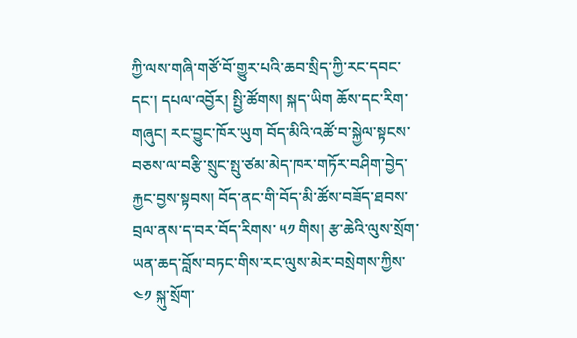ཀྱི་ལས་གཞི་གཙོ་བོ་གྱུར་པའི་ཆབ་སྲིད་ཀྱི་རང་དབང་དང་། དཔལ་འབྱོར། སྤྱི་ཚོགས། སྐད་ཡིག ཆོས་དང་རིག་གཞུང། རང་བྱུང་ཁོར་ཡུག བོད་མིའི་འཚོ་བ་སྐྱེལ་སྟངས་བཅས་ལ་བརྩི་སྲུང་སྤུ་ཙམ་མེད་ཁར་གཏོར་བཤིག་བྱེད་རྐྱང་བྱས་སྟབས། བོད་ནང་གི་བོད་མི་ཚོས་བཟོད་ཐབས་བྲལ་ནས་ད་བར་བོད་རིགས་ ༥༡ གིས། རྩ་ཆེའི་ལུས་སྲོག་ཡན་ཆད་བློས་བཏང་གིས་རང་ལུས་མེར་བསྲེགས་ཀྱིས་ ༤༡ སྐུ་སྲོག་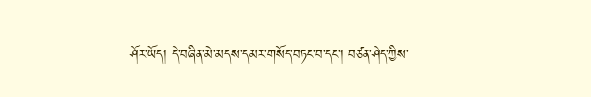ཤོར་ཡོད། དེ་བཞིན་མེ་མདས་དམར་གསོད་བཏང་བ་དང་། བཙན་ཤེད་ཀྱིས་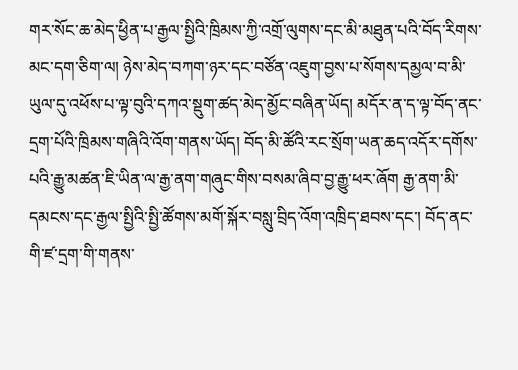གར་སོང་ཆ་མེད་ཕྱིན་པ་རྒྱལ་སྤྱིའི་ཁྲིམས་ཀྱི་འགྲོ་ལུགས་དང་མི་མཐུན་པའི་བོད་རིགས་མང་དག་ཅིག་ལ། ཉེས་མེད་བཀག་ཉར་དང་བཙོན་འཇུག་བྱས་པ་སོགས་དམྱལ་བ་མི་ཡུལ་དུ་འཕོས་པ་ལྟ་བུའི་དཀའ་སྡུག་ཚད་མེད་མྱོང་བཞིན་ཡོད། མདོར་ན་ད་ལྟ་བོད་ནང་དྲག་པོའི་ཁྲིམས་གཞིའི་འོག་གནས་ཡོད། བོད་མི་ཚོའི་རང་སྲོག་ཡན་ཆད་འདོར་དགོས་པའི་རྒྱུ་མཚན་ཇི་ཡིན་ལ་རྒྱ་ནག་གཞུང་གིས་བསམ་ཞིབ་བྱ་རྒྱུ་ཕར་ཞོག རྒྱ་ནག་མི་དམངས་དང་རྒྱལ་སྤྱིའི་སྤྱི་ཚོགས་མགོ་སྐོར་བསླུ་བྲིད་འོག་འཁྲིད་ཐབས་དང་། བོད་ནང་གི་ཛ་དྲག་གི་གནས་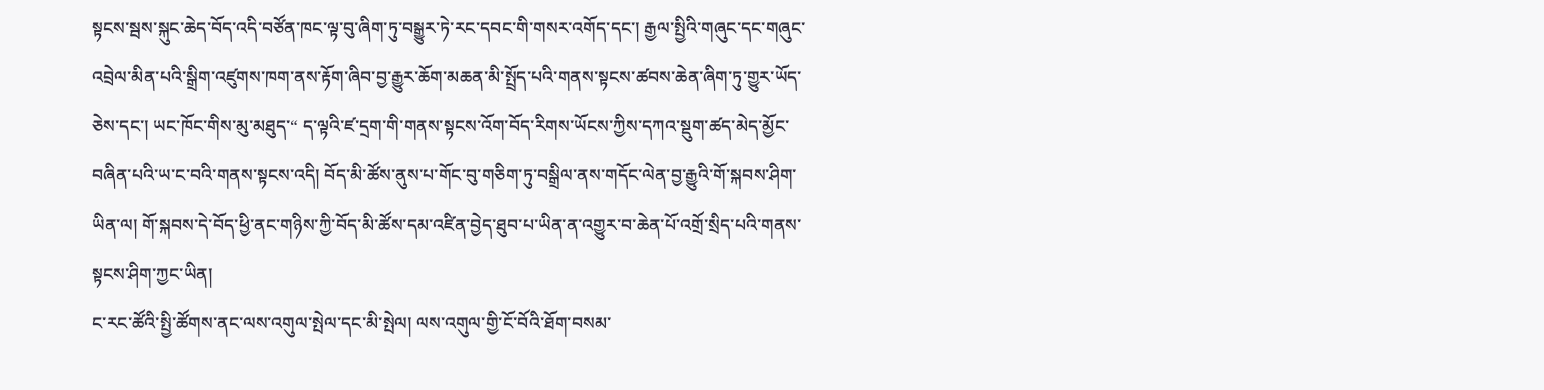སྟངས་སྦས་སྐུང་ཆེད་བོད་འདི་བཙོན་ཁང་ལྟ་བུ་ཞིག་ཏུ་བསྒྱུར་ཏེ་རང་དབང་གི་གསར་འགོད་དང་། རྒྱལ་སྤྱིའི་གཞུང་དང་གཞུང་འབྲེལ་མིན་པའི་སྒྲིག་འཛུགས་ཁག་ནས་རྟོག་ཞིབ་བྱ་རྒྱུར་ཆོག་མཆན་མི་སྤྲོད་པའི་གནས་སྟངས་ཚབས་ཆེན་ཞིག་ཏུ་གྱུར་ཡོད་ཅེས་དང་། ཡང་ཁོང་གིས་མུ་མཐུད་“ ད་ལྟའི་ཛ་དྲག་གི་གནས་སྟངས་འོག་བོད་རིགས་ཡོངས་ཀྱིས་དཀའ་སྡུག་ཚད་མེད་མྱོང་བཞིན་པའི་ཡ་ང་བའི་གནས་སྟངས་འདི། བོད་མི་ཚོས་ནུས་པ་གོང་བུ་གཅིག་ཏུ་བསྒྲིལ་ནས་གདོང་ལེན་བྱ་རྒྱུའི་གོ་སྐབས་ཤིག་ཡིན་ལ། གོ་སྐབས་དེ་བོད་ཕྱི་ནང་གཉིས་ཀྱི་བོད་མི་ཚོས་དམ་འཛིན་བྱེད་ཐུབ་པ་ཡིན་ན་འགྱུར་བ་ཆེན་པོ་འགྲོ་སྲིད་པའི་གནས་སྟངས་ཤིག་ཀྱང་ཡིན།
ང་རང་ཚོའི་སྤྱི་ཚོགས་ནང་ལས་འགུལ་སྤེལ་དང་མི་སྤེལ། ལས་འགུལ་གྱི་ངོ་བོའི་ཐོག་བསམ་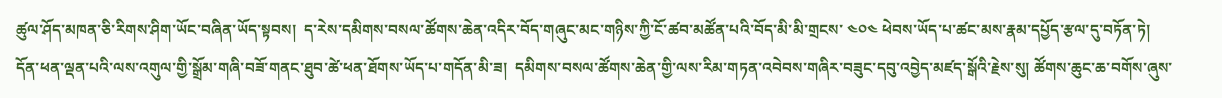ཚུལ་ཤོད་མཁན་ཅི་རིགས་ཤིག་ཡོང་བཞིན་ཡོད་སྟབས།  ད་རེས་དམིགས་བསལ་ཚོགས་ཆེན་འདིར་བོད་གཞུང་མང་གཉིས་ཀྱི་ངོ་ཚབ་མཚོན་པའི་བོད་མི་མི་གྲངས་ ༤༠༤ ཕེབས་ཡོད་པ་ཚང་མས་རྣམ་དཔྱོད་རྩལ་དུ་བཏོན་ཏེ། དོན་ཕན་ལྡན་པའི་ལས་འགུལ་གྱི་སྒྲོམ་གཞི་བཟོ་གནང་ཐུབ་ཚེ་ཕན་ཐོགས་ཡོད་པ་གདོན་མི་ཟ།  དམིགས་བསལ་ཚོགས་ཆེན་གྱི་ལས་རིམ་གཏན་འབེབས་གཞིར་བཟུང་དབུ་འབྱེད་མཛད་སྒོའི་རྗེས་སུ། ཚོགས་ཆུང་ཆ་བགོས་ཞུས་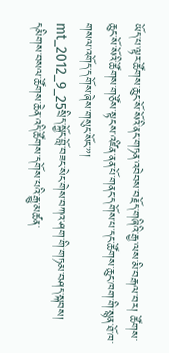ཡོད་པ་ལྟར་ཚོགས་ཆུང་སོ་སོའི་ནང་གཏན་འབེབས་བརྗོད་གཞིའི་རྒྱ་ལས་མི་བརྒལ་བར། ཚོགས་ཆུང་སོ་སོའི་ཚོགས་གཙོས་སྟངས་འཛིན་ནན་པོ་གནང་དགོས་པ་དང་ཚོགས་ཆུང་ཁག་གི་སྙན་ཐོ་ཁ་གསལ་འགོད་དགོས་ཞེས་གསུང་སོང་”།
mt_2012_9_25སྲིད་སྐྱོང་བློ་བཟང་སེང་གེས་བཀའ་ཤག་གི་གཏམ་བཤད་སྐབས། དམིགས་བསལ་ཚོགས་ཆེན་འདི་ཚོགས་དགོས་པའི་རྒྱུ་མཚན་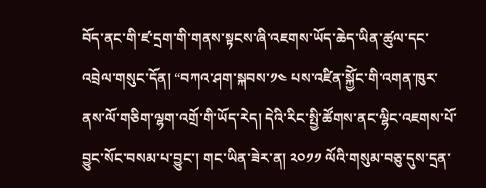བོད་ནང་གི་ཛ་དྲག་གི་གནས་སྟངས་ཞི་འཇགས་ཡོད་ཆེད་ཡིན་ཚུལ་དང་འབྲེལ་གསུང་དོན། “བཀའ་ཤག་སྐབས་༡༤ པས་འཛིན་སྐྱོེང་གི་འགན་ཁུར་ནས་ལོ་གཅིག་ལྷག་འགྲོ་གི་ཡོད་རེད། དེའི་རིང་སྤྱི་ཚོགས་ནང་ལྷིང་འཇགས་པོ་བྱུང་སོང་བསམ་པ་བྱུང་། གང་ཡིན་ཟེར་ན། ༢༠༡༡ ལོའི་གསུམ་བཅུ་དུས་དྲན་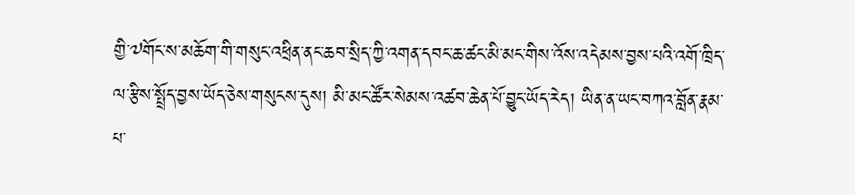གྱི་༧གོང་ས་མཆོག་གི་གསུང་འཕྲིན་ནང་ཆབ་སྲིད་ཀྱི་འགན་དབང་ཆ་ཚང་མི་མང་གིས་འོས་འདེམས་བྱས་པའི་འགོ་ཁྲིད་ལ་རྩིས་སྤྲོད་བྱས་ཡོད་ཅེས་གསུངས་དུས། མི་མང་ཚོར་སེམས་འཚབ་ཆེན་པོ་བྱུང་ཡོད་རེད། ཡིན་ན་ཡང་བཀའ་བློན་རྣམ་པ་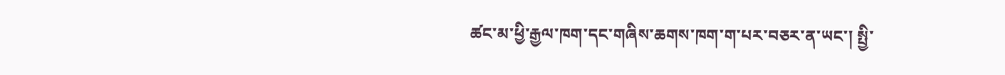ཚང་མ་ཕྱི་རྒྱལ་ཁག་དང་གཞིས་ཆགས་ཁག་ག་པར་བཅར་ན་ཡང་། སྤྱི་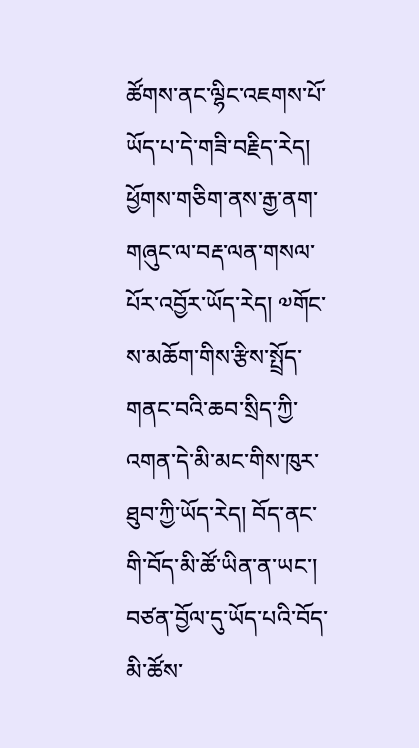ཚོགས་ནང་ལྷིང་འཇགས་པོ་ཡོད་པ་དེ་གཟི་བརྗིད་རེད། ཕྱོགས་གཅིག་ནས་རྒྱ་ནག་གཞུང་ལ་བརྡ་ལན་གསལ་པོར་འབྱོར་ཡོད་རེད། ༧གོང་ས་མཆོག་གིས་རྩིས་སྤྲོད་གནང་བའི་ཆབ་སྲིད་ཀྱི་འགན་དེ་མི་མང་གིས་ཁུར་ཐུབ་ཀྱི་ཡོད་རེད། བོད་ནང་གི་བོད་མི་ཚོ་ཡིན་ན་ཡང་། བཙན་བྱོལ་དུ་ཡོད་པའི་བོད་མི་ཚོས་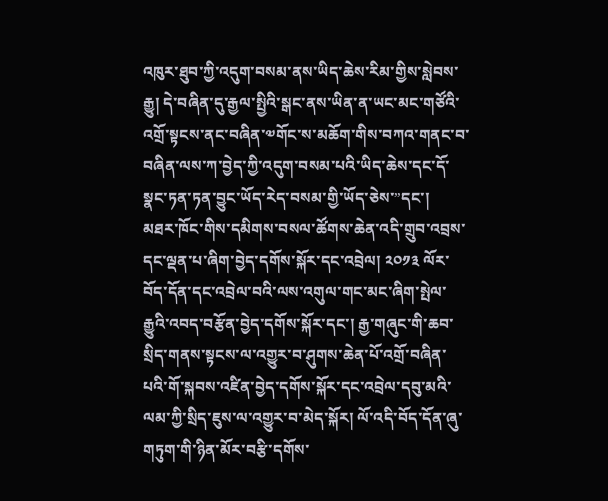འཁུར་ཐུབ་ཀྱི་འདུག་བསམ་ནས་ཡིད་ཆེས་རིམ་གྱིས་སླེབས་རྒྱུ། དེ་བཞིན་དུ་རྒྱལ་སྤྱིའི་སྒང་ནས་ཡིན་ན་ཡང་མང་གཙོའི་འགྲོ་སྟངས་ནང་བཞིན་༧གོང་ས་མཆོག་གིས་བཀའ་གནང་བ་བཞིན་ལས་ཀ་བྱེད་ཀྱི་འདུག་བསམ་པའི་ཡིད་ཆེས་དང་དོ་སྣང་ཏན་ཏན་བྱུང་ཡོད་རེད་བསམ་གྱི་ཡོད་ཅེས་”དང་།
མཐར་ཁོང་གིས་དམིགས་བསལ་ཚོགས་ཆེན་འདི་གྲུབ་འབྲས་དང་ལྡན་པ་ཞིག་བྱེད་དགོས་སྐོར་དང་འབྲེལ། ༢༠༡༣ ལོར་བོད་དོན་དང་འབྲེལ་བའི་ལས་འགུལ་གང་མང་ཞིག་སྤེལ་རྒྱུའི་འབད་བརྩོན་བྱེད་དགོས་སྐོར་དང་། རྒྱ་གཞུང་གི་ཆབ་སྲིད་གནས་སྟངས་ལ་འགྱུར་བ་ཤུགས་ཆེན་པོ་འགྲོ་བཞིན་པའི་གོ་སྐབས་འཛིན་བྱེད་དགོས་སྐོར་དང་འབྲེལ་དབུ་མའི་ལམ་ཀྱི་སྲིད་ཇུས་ལ་འགྱུར་བ་མེད་སྐོར། ལོ་འདི་བོད་དོན་ཞུ་གཏུག་གི་ཉིན་མོར་བརྩི་དགོས་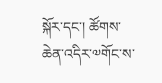སྐོར་དང་། ཚོགས་ཆེན་འདིར་༧གོང་ས་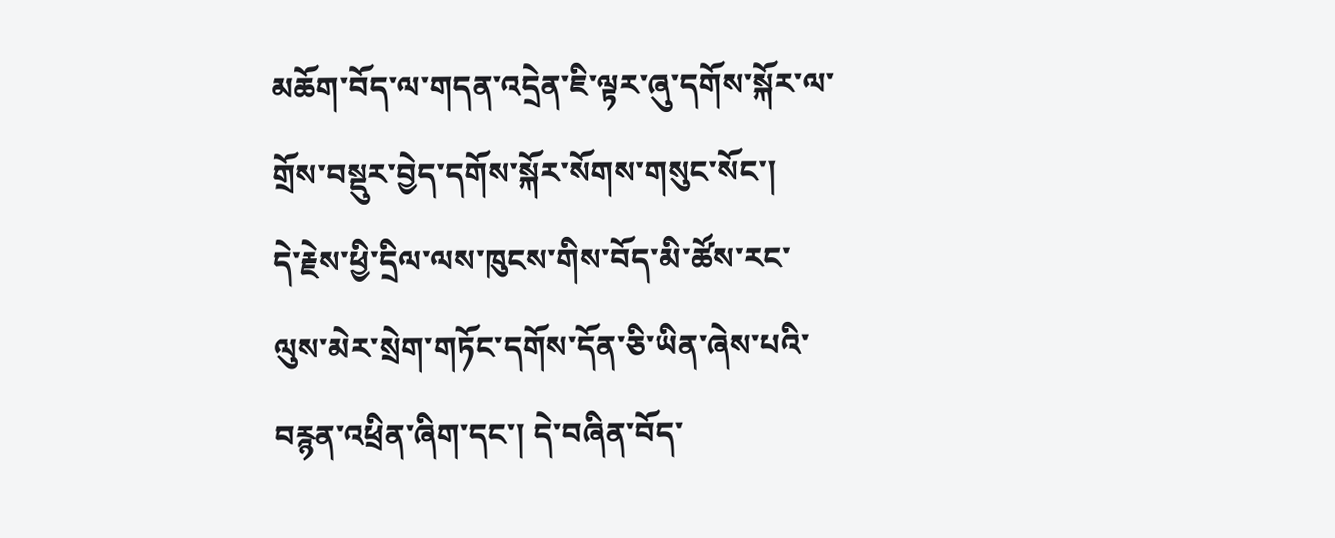མཆོག་བོད་ལ་གདན་འདྲེན་ཇི་ལྟར་ཞུ་དགོས་སྐོར་ལ་གྲོས་བསྡུར་བྱེད་དགོས་སྐོར་སོགས་གསུང་སོང་།
དེ་རྗེས་ཕྱི་དྲིལ་ལས་ཁུངས་གིས་བོད་མི་ཚོས་རང་ལུས་མེར་སྲེག་གཏོང་དགོས་དོན་ཅི་ཡིན་ཞེས་པའི་བརྙན་འཕྲིན་ཞིག་དང་། དེ་བཞིན་བོད་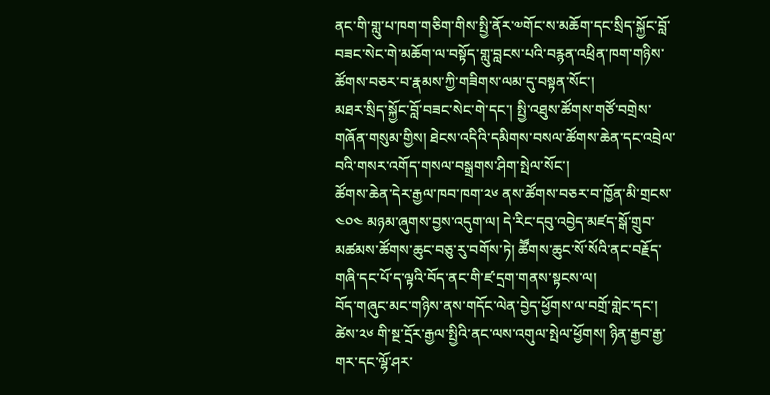ནང་གི་གླུ་པ་ཁག་གཅིག་གིས་སྤྱི་ནོར་༧གོང་ས་མཆོག་དང་སྲིད་སྐྱོང་བློ་བཟང་སེང་གེ་མཆོག་ལ་བསྟོད་གླུ་བླངས་པའི་བརྙན་འཕྲིན་ཁག་གཉིས་ཚོགས་བཅར་བ་རྣམས་ཀྱི་གཟིགས་ལམ་དུ་བསྟན་སོང་།
མཐར་སྲིད་སྐྱོང་བློ་བཟང་སེང་གེ་དང་། སྤྱི་འཐུས་ཚོགས་གཙོ་བགྲེས་གཞོན་གསུམ་གྱིས། ཐེངས་འདིའི་དམིགས་བསལ་ཚོགས་ཆེན་དང་འབྲེལ་བའི་གསར་འགོད་གསལ་བསྒྲགས་ཤིག་སྤེལ་སོང་།
ཚོགས་ཆེན་དེར་རྒྱལ་ཁབ་ཁག་༢༦ ནས་ཚོགས་བཅར་བ་ཁྱོན་མི་གྲངས་༤༠༤ མཉམ་ཞུགས་བྱས་འདུག་ལ། དེ་རིང་དབུ་འབྱེད་མཛད་སྒོ་གྲུབ་མཚམས་ཚོགས་ཆུང་བཅུ་རུ་བགོས་ཏེ། ཚཽགས་ཆུང་སོ་སོའི་ནང་བརྗོད་གཞི་དང་པོ་ད་ལྟའི་བོད་ནང་གི་ཛ་དྲག་གནས་སྟངས་ལ།
བོད་གཞུང་མང་གཉིས་ནས་གདོང་ལེན་བྱེད་ཕྱོགས་ལ་བགྲོ་གླེང་དང་།
ཚེས་༢༦ གི་སྔ་དྲོར་རྒྱལ་སྤྱིའི་ནང་ལས་འགུལ་སྤེལ་ཕྱོགས། ཉིན་རྒྱབ་རྒྱ་གར་དང་ལྷོ་ཤར་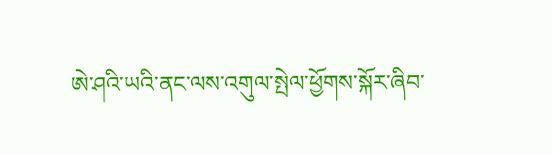ཨེ་ཤའི་ཡའི་ནང་ལས་འགུལ་སྤེལ་ཕྱོགས་སྐོར་ཞིབ་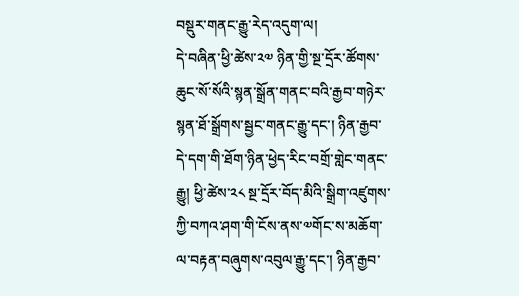བསྡུར་གནང་རྒྱུ་རེད་འདུག་ལ།
དེ་བཞིན་ཕྱི་ཚེས་༢༧ ཉིན་གྱི་སྔ་དྲོར་ཚོགས་ཆུང་སོ་སོའི་སྙན་སྒྲོན་གནང་བའི་རྒྱབ་གཉེར་སྙན་ཐོ་སྒྲོགས་སྦྱང་གནང་རྒྱུ་དང་། ཉིན་རྒྱབ་དེ་དག་གི་ཐོག་ཉིན་ཕྱེད་རིང་བགྲོ་གླེང་གནང་རྒྱུ། ཕྱི་ཚེས་༢༨ སྔ་དྲོར་བོད་མིའི་སྒྲིག་འཛུགས་ཀྱི་བཀའ་ཤག་གི་ངོས་ནས་༧གོང་ས་མཆོག་ལ་བརྟན་བཞུགས་འབུལ་རྒྱུ་དང་། ཉིན་རྒྱབ་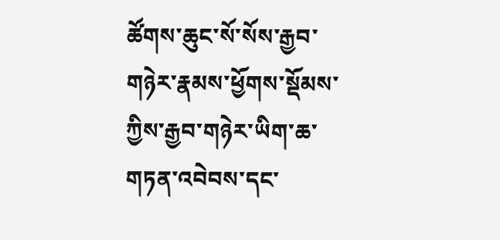ཚོགས་ཆུང་སོ་སོས་རྒྱབ་གཉེར་རྣམས་ཕྱོགས་སྡོམས་ཀྱིས་རྒྱབ་གཉེར་ཡིག་ཆ་གཏན་འབེབས་དང་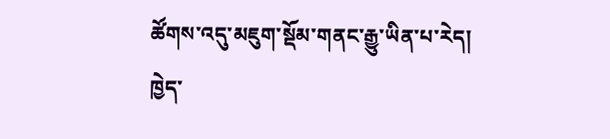ཚོགས་འདུ་མཇུག་སྡོམ་གནང་རྒྱུ་ཡིན་པ་རེད།
ཁྱེད་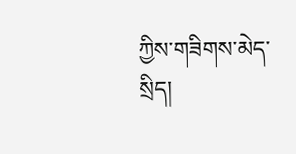ཀྱིས་གཟིགས་མེད་སྲིད།